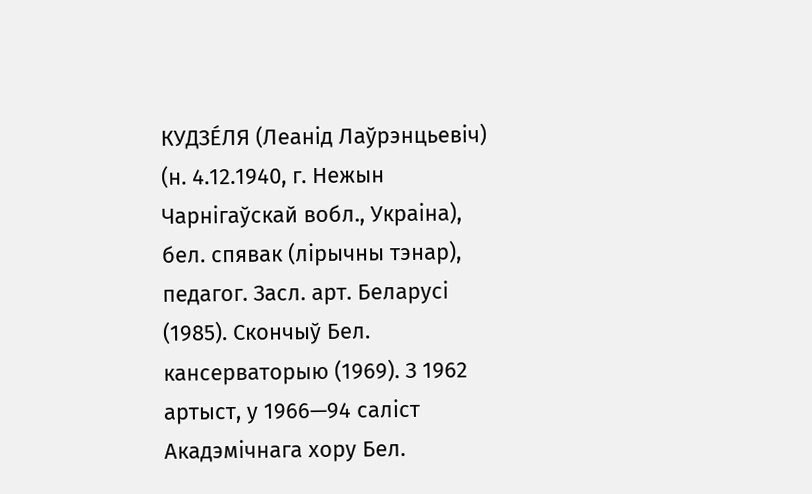КУДЗЕ́ЛЯ (Леанід Лаўрэнцьевіч) (н. 4.12.1940, г. Нежын Чарнігаўскай вобл., Украіна),
бел. спявак (лірычны тэнар), педагог. Засл. арт. Беларусі (1985). Скончыў Бел. кансерваторыю (1969). З 1962 артыст, у 1966—94 саліст Акадэмічнага хору Бел.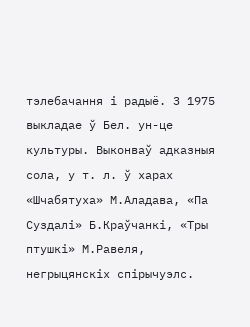тэлебачання і радыё. З 1975 выкладае ў Бел. ун-це культуры. Выконваў адказныя сола, у т. л. ў харах «Шчабятуха» М.Аладава, «Па Суздалі» Б.Краўчанкі, «Тры птушкі» М.Равеля, негрыцянскіх спірычуэлс.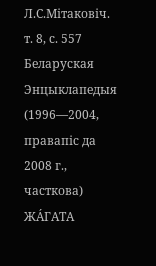Л.С.Мітаковіч.
т. 8, с. 557
Беларуская Энцыклапедыя (1996—2004, правапіс да 2008 г., часткова)
ЖА́ГАТА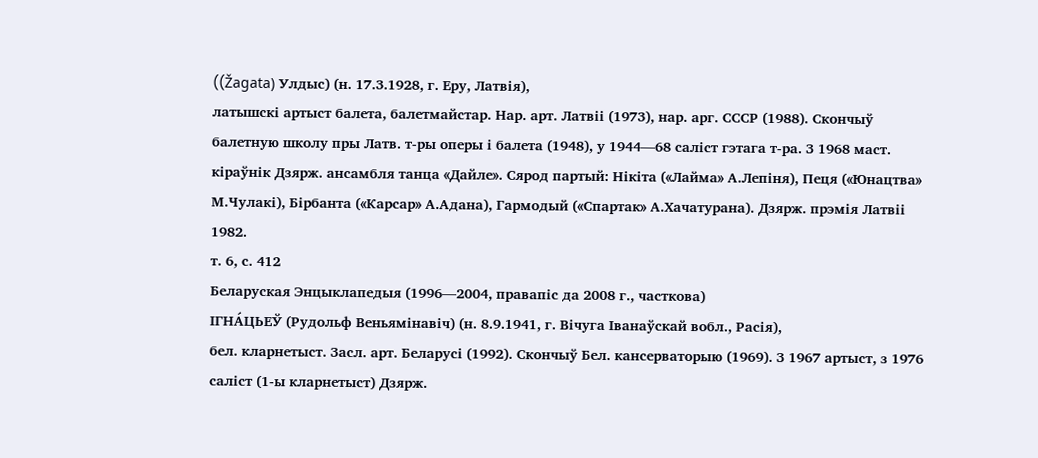((Žagata) Улдыс) (н. 17.3.1928, г. Еру, Латвія),
латышскі артыст балета, балетмайстар. Нар. арт. Латвіі (1973), нар. арг. СССР (1988). Скончыў балетную школу пры Латв. т-ры оперы і балета (1948), у 1944—68 саліст гэтага т-ра. З 1968 маст. кіраўнік Дзярж. ансамбля танца «Дайле». Сярод партый: Нікіта («Лайма» А.Лепіня), Пеця («Юнацтва» М.Чулакі), Бірбанта («Карсар» А.Адана), Гармодый («Спартак» А.Хачатурана). Дзярж. прэмія Латвіі 1982.
т. 6, с. 412
Беларуская Энцыклапедыя (1996—2004, правапіс да 2008 г., часткова)
ІГНА́ЦЬЕЎ (Рудольф Веньямінавіч) (н. 8.9.1941, г. Вічуга Іванаўскай вобл., Расія),
бел. кларнетыст. Засл. арт. Беларусі (1992). Скончыў Бел. кансерваторыю (1969). З 1967 артыст, з 1976 саліст (1-ы кларнетыст) Дзярж.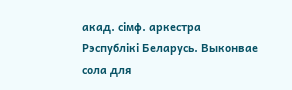акад. сімф. аркестра Рэспублікі Беларусь. Выконвае сола для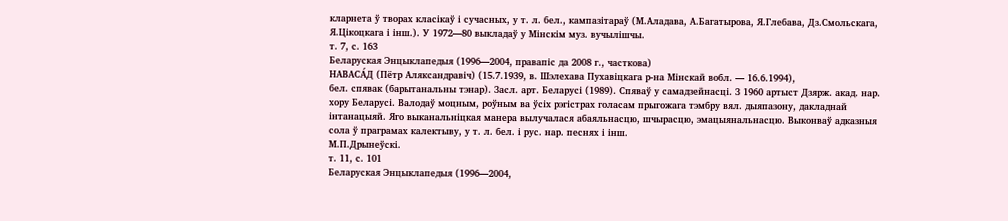кларнета ў творах класікаў і сучасных, у т. л. бел., кампазітараў (М.Аладава, А.Багатырова, Я.Глебава, Дз.Смольскага, Я.Цікоцкага і інш.). У 1972—80 выкладаў у Мінскім муз. вучылішчы.
т. 7, с. 163
Беларуская Энцыклапедыя (1996—2004, правапіс да 2008 г., часткова)
НАВАСА́Д (Пётр Аляксандравіч) (15.7.1939, в. Шэлехава Пухавіцкага р-на Мінскай вобл. — 16.6.1994),
бел. спявак (барытанальны тэнар). Засл. арт. Беларусі (1989). Спяваў у самадзейнасці. З 1960 артыст Дзярж. акад. нар. хору Беларусі. Валодаў моцным, роўным ва ўсіх рэгістрах голасам прыгожага тэмбру вял. дыяпазону, дакладнай інтанацыяй. Яго выканальніцкая манера вылучалася абаяльнасцю, шчырасцю, эмацыянальнасцю. Выконваў адказныя сола ў праграмах калектыву, у т. л. бел. і рус. нар. песнях і інш.
М.П.Дрынеўскі.
т. 11, с. 101
Беларуская Энцыклапедыя (1996—2004,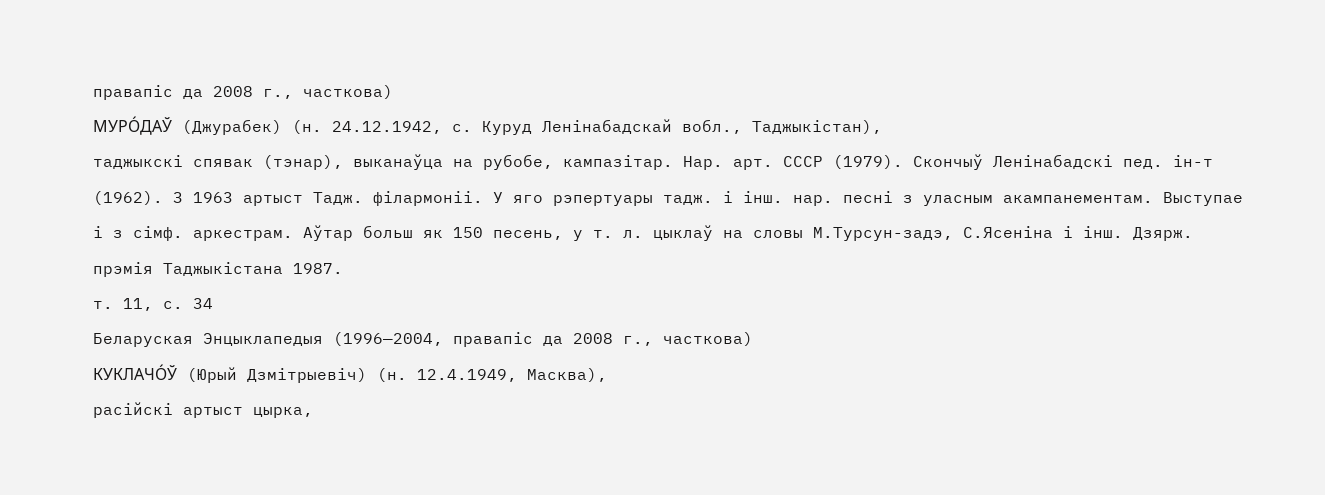правапіс да 2008 г., часткова)
МУРО́ДАЎ (Джурабек) (н. 24.12.1942, с. Куруд Ленінабадскай вобл., Таджыкістан),
таджыкскі спявак (тэнар), выканаўца на рубобе, кампазітар. Нар. арт. СССР (1979). Скончыў Ленінабадскі пед. ін-т (1962). З 1963 артыст Тадж. філармоніі. У яго рэпертуары тадж. і інш. нар. песні з уласным акампанементам. Выступае і з сімф. аркестрам. Аўтар больш як 150 песень, у т. л. цыклаў на словы М.Турсун-задэ, С.Ясеніна і інш. Дзярж. прэмія Таджыкістана 1987.
т. 11, с. 34
Беларуская Энцыклапедыя (1996—2004, правапіс да 2008 г., часткова)
КУКЛАЧО́Ў (Юрый Дзмітрыевіч) (н. 12.4.1949, Масква),
расійскі артыст цырка,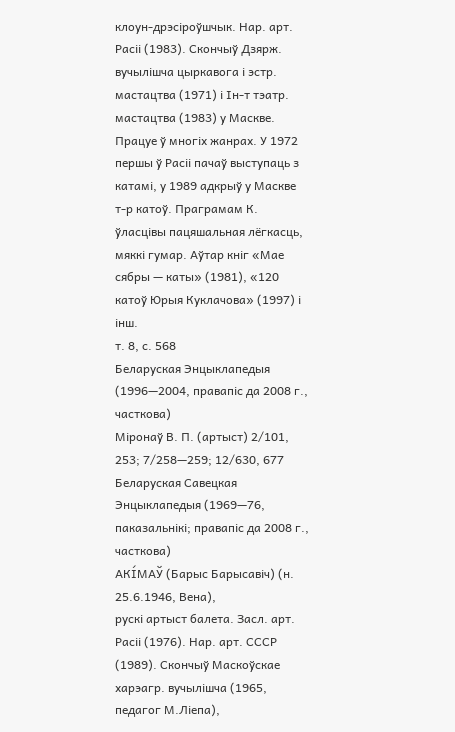клоун-дрэсіроўшчык. Нар. арт. Расіі (1983). Скончыў Дзярж. вучылішча цыркавога і эстр. мастацтва (1971) і Ін-т тэатр. мастацтва (1983) у Маскве. Працуе ў многіх жанрах. У 1972 першы ў Расіі пачаў выступаць з катамі, у 1989 адкрыў у Маскве т-р катоў. Праграмам К. ўласцівы пацяшальная лёгкасць, мяккі гумар. Аўтар кніг «Мае сябры — каты» (1981), «120 катоў Юрыя Куклачова» (1997) і інш.
т. 8, с. 568
Беларуская Энцыклапедыя (1996—2004, правапіс да 2008 г., часткова)
Міронаў В. П. (артыст) 2/101, 253; 7/258—259; 12/630, 677
Беларуская Савецкая Энцыклапедыя (1969—76, паказальнікі; правапіс да 2008 г., часткова)
АКІ́МАЎ (Барыс Барысавіч) (н. 25.6.1946, Вена),
рускі артыст балета. Засл. арт. Расіі (1976). Нар. арт. СССР (1989). Скончыў Маскоўскае харэагр. вучылішча (1965, педагог М.Ліепа),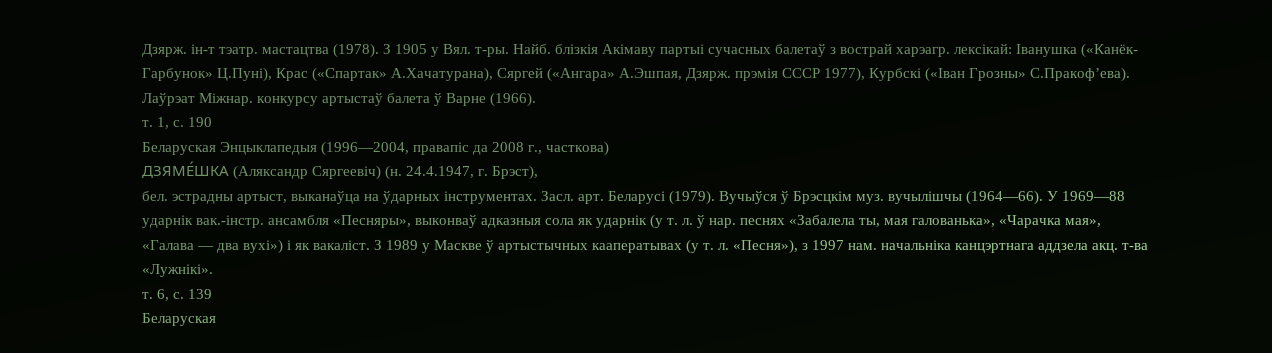Дзярж. ін-т тэатр. мастацтва (1978). З 1905 у Вял. т-ры. Найб. блізкія Акімаву партыі сучасных балетаў з вострай харэагр. лексікай: Іванушка («Канёк-Гарбунок» Ц.Пуні), Крас («Спартак» А.Хачатурана), Сяргей («Ангара» А.Эшпая, Дзярж. прэмія СССР 1977), Курбскі («Іван Грозны» С.Пракоф’ева). Лаўрэат Міжнар. конкурсу артыстаў балета ў Варне (1966).
т. 1, с. 190
Беларуская Энцыклапедыя (1996—2004, правапіс да 2008 г., часткова)
ДЗЯМЕ́ШКА (Аляксандр Сяргеевіч) (н. 24.4.1947, г. Брэст),
бел. эстрадны артыст, выканаўца на ўдарных інструментах. Засл. арт. Беларусі (1979). Вучыўся ў Брэсцкім муз. вучылішчы (1964—66). У 1969—88 ударнік вак.-інстр. ансамбля «Песняры», выконваў адказныя сола як ударнік (у т. л. ў нар. песнях «Забалела ты, мая галованька», «Чарачка мая», «Галава — два вухі») і як вакаліст. З 1989 у Маскве ў артыстычных кааператывах (у т. л. «Песня»), з 1997 нам. начальніка канцэртнага аддзела акц. т-ва «Лужнікі».
т. 6, с. 139
Беларуская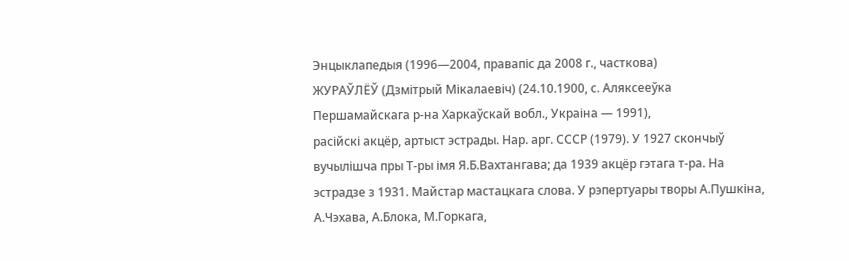Энцыклапедыя (1996—2004, правапіс да 2008 г., часткова)
ЖУРАЎЛЁЎ (Дзмітрый Мікалаевіч) (24.10.1900, с. Аляксееўка Першамайскага р-на Харкаўскай вобл., Украіна — 1991),
расійскі акцёр, артыст эстрады. Нар. арг. СССР (1979). У 1927 скончыў вучылішча пры Т-ры імя Я.Б.Вахтангава; да 1939 акцёр гэтага т-ра. На эстрадзе з 1931. Майстар мастацкага слова. У рэпертуары творы А.Пушкіна, А.Чэхава, А.Блока, М.Горкага,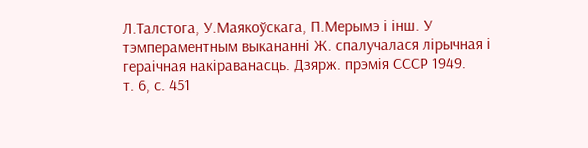Л.Талстога, У.Маякоўскага, П.Мерымэ і інш. У тэмпераментным выкананні Ж. спалучалася лірычная і гераічная накіраванасць. Дзярж. прэмія СССР 1949.
т. 6, с. 451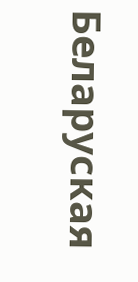Беларуская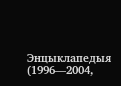Энцыклапедыя (1996—2004,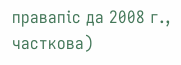правапіс да 2008 г., часткова)